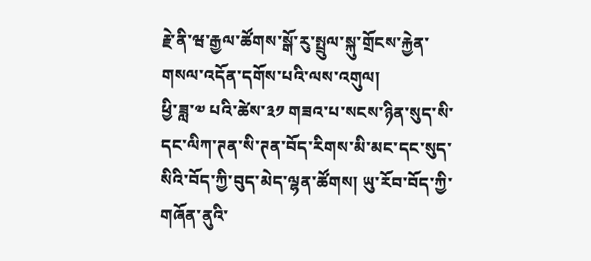རྗེ་ནི་ཝ་རྒྱལ་ཚོགས་སྒོ་རུ་སྤྲུལ་སྐུ་གྲོངས་རྐྱེན་གསལ་འདོན་དགོས་པའི་ལས་འགུལ།
ཕྱི་ཟླ་༧ པའི་ཚེས་༣༡ གཟའ་པ་སངས་ཉིན་སུད་སི་དང་ལིཀ་ཊན་སི་ཊན་བོད་རིགས་མི་མང་དང་སུད་སིའི་བོད་ཀྱི་བུད་མེད་ལྷན་ཚོགས། ཡུ་རོབ་བོད་ཀྱི་གཞོན་ནུའི་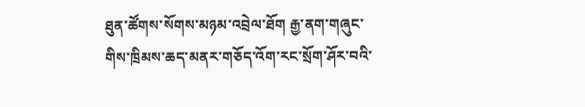ཐུན་ཚོགས་སོགས་མཉམ་འབྲེལ་ཐོག རྒྱ་ནག་གཞུང་གིས་ཁྲིམས་ཆད་མནར་གཅོད་འོག་རང་སྲོག་ཤོར་བའི་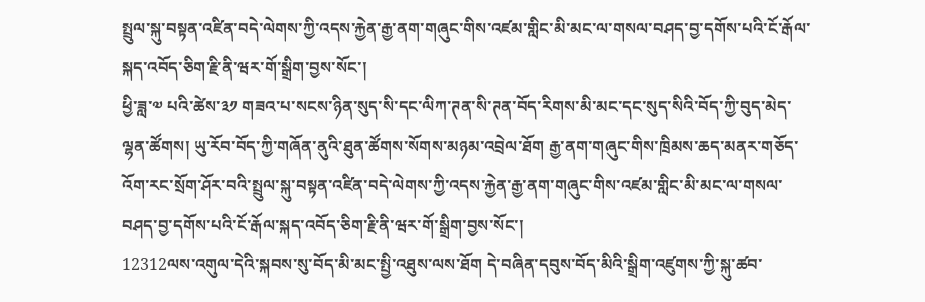སྤྲུལ་སྐུ་བསྟན་འཛིན་བདེ་ལེགས་ཀྱི་འདས་རྐྱེན་རྒྱ་ནག་གཞུང་གིས་འཛམ་གླིང་མི་མང་ལ་གསལ་བཤད་བྱ་དགོས་པའི་ངོ་རྒོལ་སྐད་འབོད་ཅིག་རྗི་ནི་ཝར་གོ་སྒྲིག་བྱས་སོང་།
ཕྱི་ཟླ་༧ པའི་ཚེས་༣༡ གཟའ་པ་སངས་ཉིན་སུད་སི་དང་ལིཀ་ཊན་སི་ཊན་བོད་རིགས་མི་མང་དང་སུད་སིའི་བོད་ཀྱི་བུད་མེད་ལྷན་ཚོགས། ཡུ་རོབ་བོད་ཀྱི་གཞོན་ནུའི་ཐུན་ཚོགས་སོགས་མཉམ་འབྲེལ་ཐོག རྒྱ་ནག་གཞུང་གིས་ཁྲིམས་ཆད་མནར་གཅོད་འོག་རང་སྲོག་ཤོར་བའི་སྤྲུལ་སྐུ་བསྟན་འཛིན་བདེ་ལེགས་ཀྱི་འདས་རྐྱེན་རྒྱ་ནག་གཞུང་གིས་འཛམ་གླིང་མི་མང་ལ་གསལ་བཤད་བྱ་དགོས་པའི་ངོ་རྒོལ་སྐད་འབོད་ཅིག་རྗི་ནི་ཝར་གོ་སྒྲིག་བྱས་སོང་།
12312ལས་འགུལ་དེའི་སྐབས་སུ་བོད་མི་མང་སྤྱི་འཐུས་ལས་ཐོག དེ་བཞིན་དབུས་བོད་མིའི་སྒྲིག་འཛུགས་ཀྱི་སྐུ་ཚབ་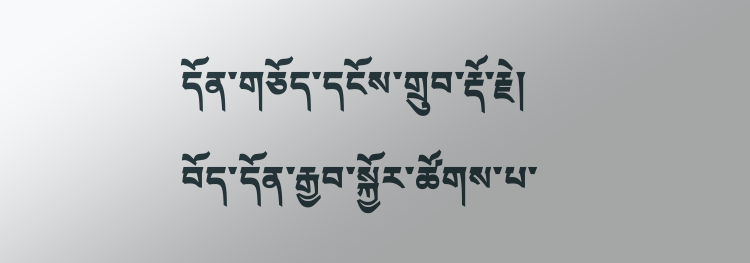དོན་གཅོད་དངོས་གྲུབ་རྡོ་རྗེ། བོད་དོན་རྒྱབ་སྐྱོར་ཚོགས་པ་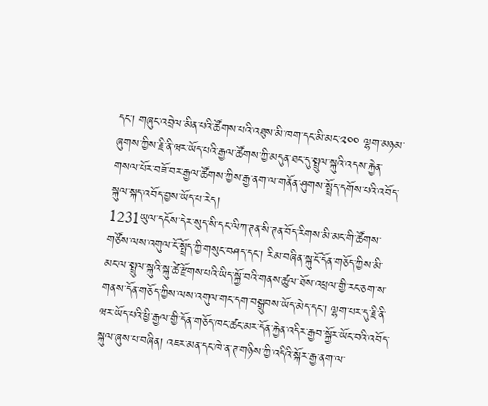དང་། གཞུང་འབྲེལ་མིན་པའི་ཚོགས་པའི་འཐུས་མི་ཁག་དང་མི་མང་༢༠༠ ལྷག་མཉམ་ཞུགས་ཀྱིས་རྗི་ནི་ཝར་ཡོད་པའི་རྒྱལ་ཚོགས་ཀྱི་མདུན་ཐང་དུ་སྤྲུལ་སྐུའི་འདས་རྐྱེན་གསལ་པོར་བཟོ་བར་རྒྱལ་ཚོགས་ཀྱིས་རྒྱ་ནག་ལ་གནོན་ཤུགས་སྤྲོད་དགོས་པའི་འབོད་སྐུལ་སྐད་འབོད་བྱས་ཡོད་པ་རེད།
1231ཡུལ་དངོས་དེར་སུད་སི་དང་ལིཀ་ཊན་སི་ཊན་བོད་རིགས་མི་མང་གི་ཚོགས་གཙོས་ལས་འགུལ་ངོ་སྤྲོད་ཀྱི་གསུང་བཤད་དང་། རིམ་བཞིན་སྐུ་ངོ་དོན་གཅོད་ཀྱིས་མི་མང་ལ་སྤྲུལ་སྐུའི་སྐུ་ཚེ་རྫོགས་པའི་ཡིད་སྐྱོ་བའི་གནས་ཚུལ་ཐོས་འཕྲལ་གྱི་རང་ཅག་ས་གནས་དོན་གཅོད་ཀྱིས་ལས་འགུལ་གང་དག་བསྒྲུབས་ཡོད་མེད་དང་། ལྷག་པར་དུ་རྗི་ནི་ཝར་ཡོད་པའི་ཕྱི་རྒྱལ་གྱི་དོན་གཅོད་ཁང་ཚང་མར་དོན་རྐྱེན་འདིར་རྒྱབ་སྐྱོར་ཡོང་བའི་འབོད་སྐུལ་ཞུས་པ་བཞིན། འཇར་མན་དང་ཁེ་ན་ཊ་གཉིས་ཀྱི་འདིའི་སྐོར་རྒྱ་ནག་ལ་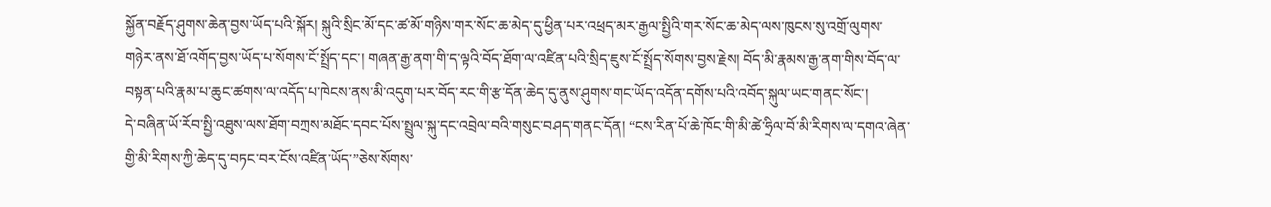སྐྱོན་བརྗོད་ཤུགས་ཆེན་བྱས་ཡོད་པའི་སྐོར། སྐུའི་སྲིང་མོ་དང་ཚ་མོ་གཉིས་གར་སོང་ཆ་མེད་དུ་ཕྱིན་པར་འཕྲད་མར་རྒྱལ་སྤྱིའི་གར་སོང་ཆ་མེད་ལས་ཁུངས་སུ་འགྲོ་ལུགས་གཉེར་ནས་ཐོ་འགོད་བྱས་ཡོད་པ་སོགས་ངོ་སྤྲོད་དང་། གཞན་རྒྱ་ནག་གི་ད་ལྟའི་བོད་ཐོག་ལ་འཛིན་པའི་སྲིད་ཇུས་ངོ་སྤྲོད་སོགས་བྱས་རྗེས། བོད་མི་རྣམས་རྒྱ་ནག་གིས་བོད་ལ་བསྟན་པའི་རྣམ་པ་ཆུང་ཚགས་ལ་འདོད་པ་ཁེངས་ནས་མི་འདུག་པར་བོད་རང་གི་རྩ་དོན་ཆེད་དུ་ནུས་ཤུགས་གང་ཡོད་འདོན་དགོས་པའི་འབོད་སྐུལ་ཡང་གནང་སོང་།
དེ་བཞིན་ཡོ་རོབ་སྤྱི་འཐུས་ལས་ཐོག་བཀྲས་མཐོང་དབང་པོས་སྤྲུལ་སྐུ་དང་འབྲེལ་བའི་གསུང་བཤད་གནང་དོན། “ངས་རིན་པོ་ཆེ་ཁོང་གི་མི་ཚེ་ཧྲིལ་བོ་མི་རིགས་ལ་དགའ་ཞེན་གྱི་མི་རིགས་ཀྱི་ཆེད་དུ་བཏང་བར་ངོས་འཛིན་ཡོད་”ཅེས་སོགས་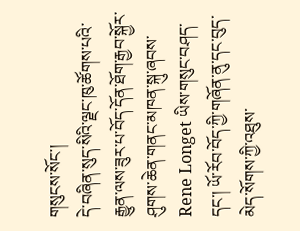གསུངས་སོང་།
དེ་བཞིན་སུད་སིའི་ལྗང་ཁུ་ཚོགས་པའི་རྒྱུན་ལས་ཟུར་པ་བོད་དོན་ཐོག་རྒྱབ་སྐྱོར་ཤུགས་ཆེན་གནང་མཁན་སྐུ་ཞབས་Rene Longet ཡིས་གསུང་བཤད་དང་། ཡོ་རོབ་བོད་ཀྱི་གཞོན་ནུ་དང་བུད་མེད་སོགས་ཀྱི་འཐུས་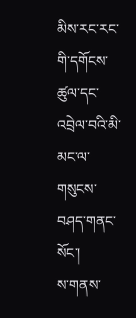མིས་རང་རང་གི་དགོངས་ཚུལ་དང་འབྲེལ་བའི་མི་མང་ལ་གསུངས་བཤད་གནང་སོང་།
ས་གནས་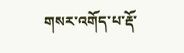གསར་འགོད་པ་རྡོ་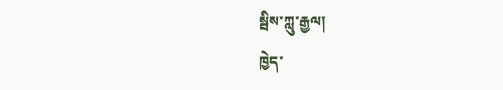སྦིས་ཀླུ་རྒྱལ།
ཁྱེད་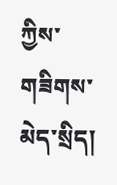ཀྱིས་གཟིགས་མེད་སྲིད།